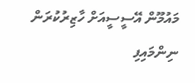މައުމޫން އޭސީސީއަށް ހާޒިރުކުރަން ނިންމައިފި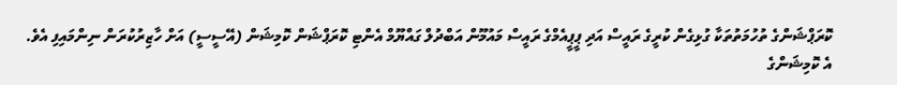ކޮރަޕްޝަންގެ ތުހުމަތުތަކާ ގުޅިގެން ކުރީގެ ރައީސް އަދި ޕީޕީއެމްގެ ރައީސް މައުމޫން އަބްދުލް ގައްޔޫމް އެންޓި ކޮރަޕްޝަން ކޮމިޝަން (އޭސީސީ) އަށް ހާޒިރުކުރަން ނިންމައިފި އެވެ.
އެ ކޮމިޝަންގެ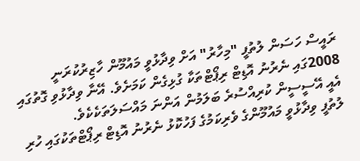ރައީސް ހަސަން ލުތުފީ "މިހާރު" އަށް ވިދާޅުވީ މައުމޫން ހާޒިރުކުރަނީ 2008ގައި ނެރުނު އޮޑިޓް ރިޕޯޓްތަކާ ގުޅިގެން ކަމަށެވެ. އޭނާ ވިދާޅުވި ގޮތުގައި އެއީ އޭސީސީން ކުރިއްސުރެ ބަލަމުން އަންނަ މައްސަލަތަކެކެވެ.
ލުތުފީ ވިދާޅުވީ މައުމޫންގެ ވެރިކަމުގެ ފަހުކޮޅު ނެރުނު އޮޑިޓް ރިޕޯޓްތަކުގައި ހުރި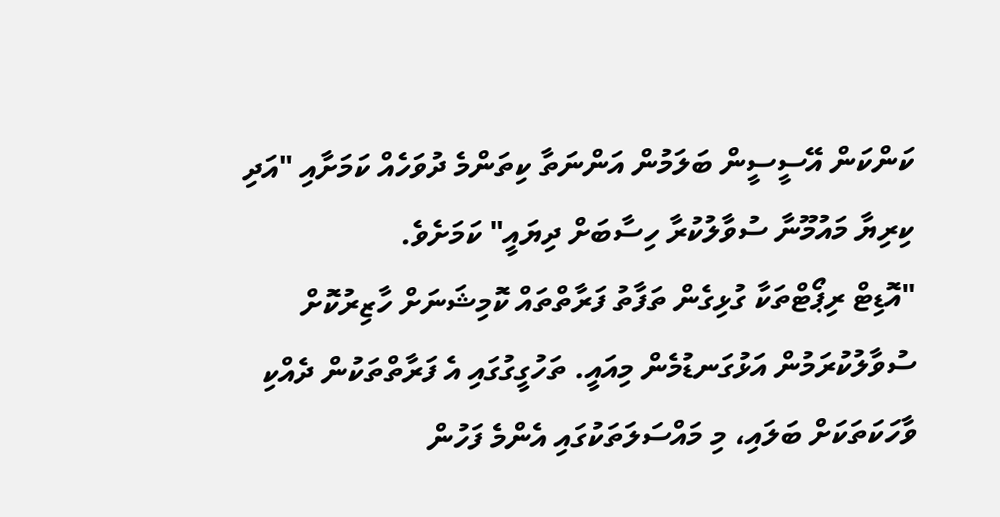ކަންކަން އޭސީސީން ބަލަމުން އަންނަތާ ކިތަންމެ ދުވަހެއް ކަމަށާއި "އަދި ކިރިޔާ މައުމޫނާ ސުވާލުކުރާ ހިސާބަށް ދިޔައީ" ކަމަށެވެ.
"އޮޑިޓް ރިޕޯޓްތަކާ ގުޅިގެން ތަފާތު ފަރާތްތައް ކޮމިޝަނަށް ހާޒިރުކޮށް ސުވާލުކުރަމުން އަޅުގަނޑުމެން މިއައީ. ތަހުގީގުގައި އެ ފަރާތްތަކުން ދެއްކި ވާހަކަތަކަށް ބަލައި، މި މައްސަލަތަކުގައި އެންމެ ފަހުން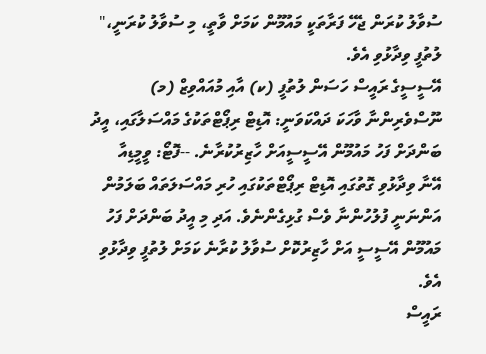ސުވާލު ކުރަން ޖެހޭ ފަރާތަކީ މައުމޫން ކަމަށް ވާތީ، މި ސުވާލު ކުރަނީ،" ލުތުފީ ވިދާޅުވި އެވެ.
އޭސީސީގެ ރައީސް ހަސަން ލުތުފީ (ކ) އާއި މުއައްވިޒް (މ) ނޫސްވެރިންނާ ވާހަކަ ދައްކަވަނީ: އޮޑިޓް ރިޕޯޓްތަކުގެ މައްސަލާގައި، އީދު ބަންދަށް ފަހު މައުމޫން އޭސީސީއަށް ހާޒިރުކުރާނެ. --ފޮޓޯ: ވީމީޑިއާ
އޭނާ ވިދާޅުވި ގޮތުގައި އޮޑިޓް ރިޕޯޓްތަކުގައި ހުރި މައްސަލަތައް ބަލަމުން އަންނަނީ ފުލުހުންނާ ވެސް ގުޅިގެންނެވެ. އަދި މި އީދު ބަންދަށް ފަހު މައުމޫން އޭސީސީ އަށް ހާޒިރުކޮށް ސުވާލު ކުރާނެ ކަމަށް ލުތުފީ ވިދާޅުވި އެވެ.
ރައީސް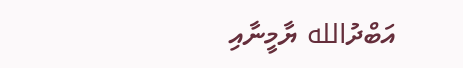އަބްދުالله ޔާމީނާއި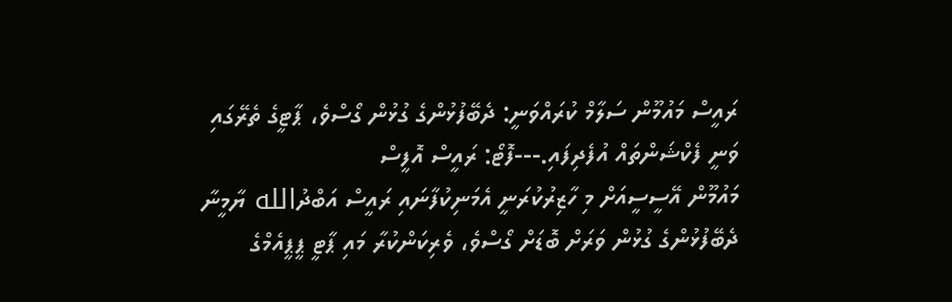ރައީސް މައުމޫން ސަލާމް ކުރައްވަނީ: ދެބޭފުޅުންގެ ގުޅުން ގޯސްވެ، ޕާޓީގެ ތެރޭގައި ވަނީ ފެކްޝަންތައް އުފެދިފައި.---ފޮޓޯ: ރައީސް އޮފީސް
މައުމޫން އޭސީސީއަށް މި ހާޒިރުކުރަނީ އެމަނިކުފާނައި ރައީސް އަބްދުالله ޔާމީނާ ދެބޭފުޅުންގެ ގުޅުން ވަރަށް ބޮޑަށް ގޯސްވެ، ވެރިކަންކުރާ މައި ޕާޓީ ޕީޕީއެމްގެ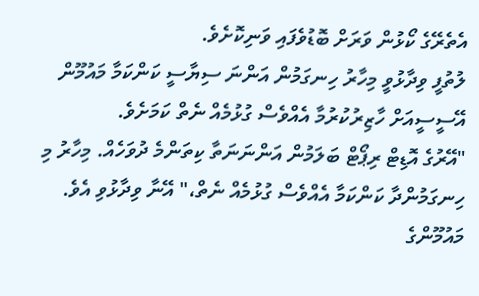އެތެރޭގެ ކޯޅުން ވަރަށް ބޮޑުވެފައި ވަނިކޮށެވެ.
ލުތުފީ ވިދާޅުވީ މިހާރު ހިނގަމުން އަންނަ ސިޔާސީ ކަންކަމާ މައުމޫން އޭސީސީއަށް ހާޒިރުކުރުމާ އެއްވެސް ގުޅުމެއް ނެތް ކަމަށެވެ.
"އޭރުގެ އޮޑިޓް ރިޕޯޓް ބަލަމުން އަންނަނަތާ ކިތަންމެ ދުވަހެއް. މިހާރު މި ހިނގަމުންދާ ކަންކަމާ އެއްވެސް ގުޅުމެއް ނެތް،" އޭނާ ވިދާޅުވި އެވެ.
މައުމޫންގެ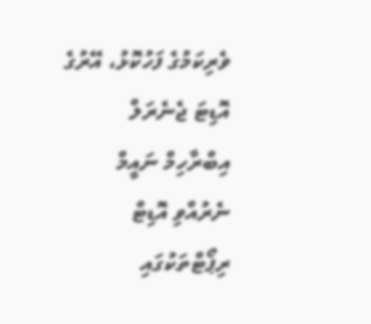ވެރިކަމުގެ ފަހުކޮޅު، އޭރުގެ އޮޑިޓަ ޖެނެރަލް އިބްރާހިމް ނައީމް ނެރުއްވި އޮޑިޓް ރިޕޯޓްތަކުގައި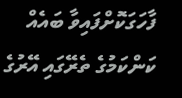ފާހަގަކޮށްފައިވާ ބައެއް ކަންކަމުގެ ތެރޭގައި އޭރުގެ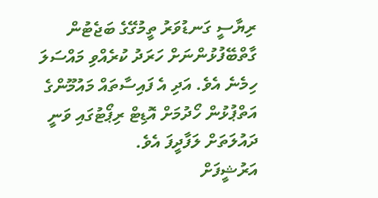ރިޔާސީ ގަނޑުވަރު ތީމުގޭގެ ބަޖެޓުން ގާތްބޭފުޅުންނަށް ހަރަދު ކުރެއްވި މައްސަލަ ހިމެނެ އެވެ. އަދި އެ ފައިސާތައް މައުމޫންގެ އަތްޕުޅުން ހޯދުމަށް އޮޑިޓް ރިޕޯޓުގައި ވަނީ ދައުލަތަށް ލަފާދީފަ އެވެ.
އަރުޝީފަށް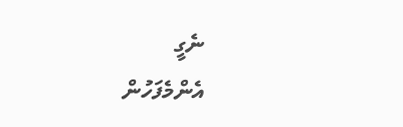ނެގީ
އެންމެފަހުން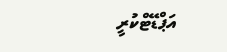އަޕްޑޭޓްކުރީ